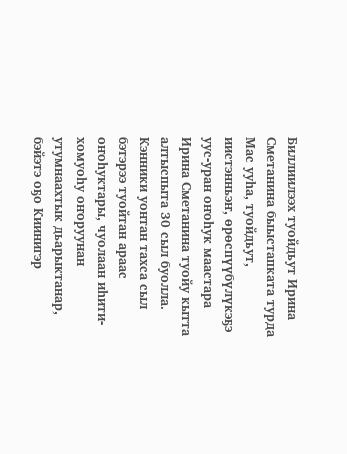Биллиилээх туойдьут Ирина Сметанина быыстапката турда
Мас ууһа, туойдьут, иистэнньэҥ, өрөспүүбүлүкэҕэ уус-уран оҥоһук маастара Ирина Сметанина туойу кытта алтыспыта 30 сыл буолла. Кэнники уонтан тахса сыл бэтэрээ туойтан араас оҥоһуктары, чуолаан иһити-хомуоһу оҥоруунан утумнаахтык дьарыктанар, бэйэтэ оҕо Киинигэр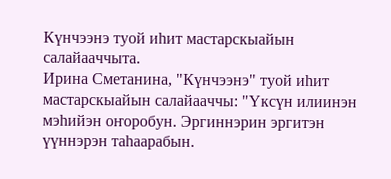Күнчээнэ туой иһит мастарскыайын салайааччыта.
Ирина Сметанина, "Күнчээнэ" туой иһит мастарскыайын салайааччы: "Үксүн илиинэн мэһийэн оҥоробун. Эргиннэрин эргитэн үүннэрэн таһаарабын.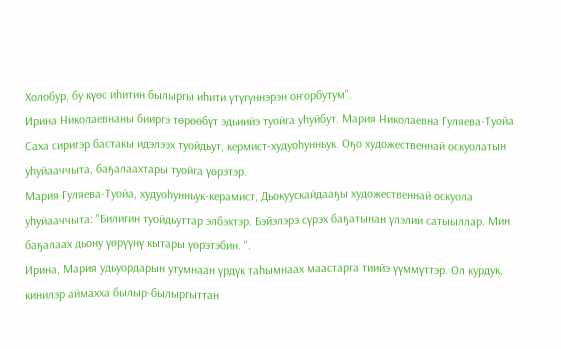Холобур, бу күөс иһитин былыргы иһити үтүгүннэрэн оҥорбутум".
Ирина Николаевнаны бииргэ төрөөбүт эдьиийэ туойга уһуйбут. Мария Николаевна Гуляева-Туойа Саха сиригэр бастакы идэлээх туойдьут, кермист-худуоһунньук. Оҕо художественнай оскуолатын уһуйааччыта, баҕалаахтары туойга үөрэтэр.
Мария Гуляева-Туойа, худуоһунньук-керамист, Дьокуускайдааҕы художественнай оскуола уһуйааччыта: "Билигин туойдьуттар элбэхтэр. Бэйэлэрэ сүрэх баҕатынан үлэлии сатыыллар. Мин баҕалаах дьону үөрүүнү кытары үөрэтэбин. ".
Ирина, Мария удьуордарын утумнаан үрдүк таһымнаах маастарга тиийэ үүммүттэр. Ол курдук, кинилэр аймахха былыр-былыргыттан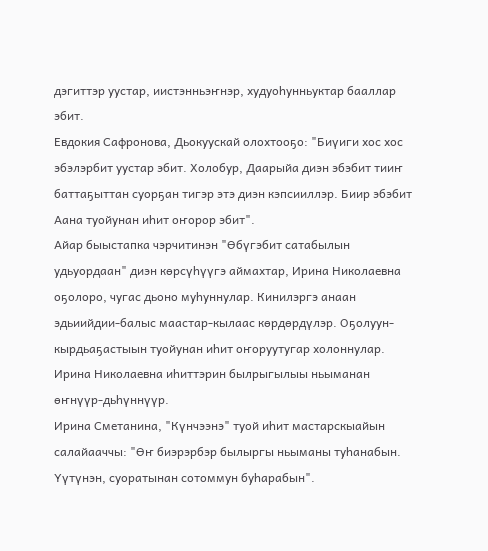дэгиттэр уустар, иистэнньэҥнэр, худуоһунньуктар бааллар эбит.
Евдокия Сафронова, Дьокуускай олохтооҕо: "Биүиги хос хос эбэлэрбит уустар эбит. Холобур, Даарыйа диэн эбэбит тииҥ баттаҕыттан суорҕан тигэр этэ диэн кэпсииллэр. Биир эбэбит Аана туойунан иһит оҥорор эбит".
Айар быыстапка чэрчитинэн "Өбүгэбит сатабылын удьуордаан" диэн көрсүһүүгэ аймахтар, Ирина Николаевна оҕолоро, чугас дьоно муһуннулар. Кинилэргэ анаан эдьиийдии-балыс маастар-кылаас көрдөрдүлэр. Оҕолуун-кырдьаҕастыын туойунан иһит оҥоруутугар холоннулар. Ирина Николаевна иһиттэрин былрыгылыы ньыманан өҥнүүр-дьһүннүүр.
Ирина Сметанина, "Күнчээнэ" туой иһит мастарскыайын салайааччы: "Өҥ биэрэрбэр былыргы ньыманы туһанабын. Үүтүнэн, суоратынан сотоммун буһарабын".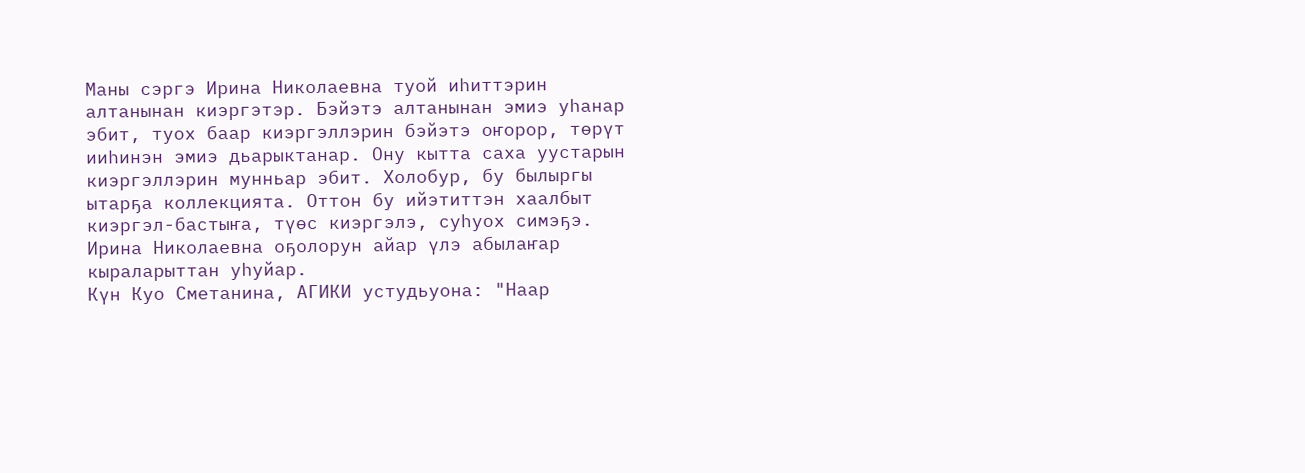Маны сэргэ Ирина Николаевна туой иһиттэрин алтанынан киэргэтэр. Бэйэтэ алтанынан эмиэ уһанар эбит, туох баар киэргэллэрин бэйэтэ оҥорор, төрүт ииһинэн эмиэ дьарыктанар. Ону кытта саха уустарын киэргэллэрин мунньар эбит. Холобур, бу былыргы ытарҕа коллекцията. Оттон бу ийэтиттэн хаалбыт киэргэл-бастыҥа, түөс киэргэлэ, суһуох симэҕэ. Ирина Николаевна оҕолорун айар үлэ абылаҥар кыраларыттан уһуйар.
Күн Куо Сметанина, АГИКИ устудьуона: "Наар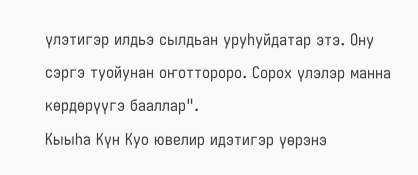үлэтигэр илдьэ сылдьан уруһуйдатар этэ. Ону сэргэ туойунан оҥоттороро. Сорох үлэлэр манна көрдөрүүгэ бааллар".
Кыыһа Күн Куо ювелир идэтигэр үөрэнэ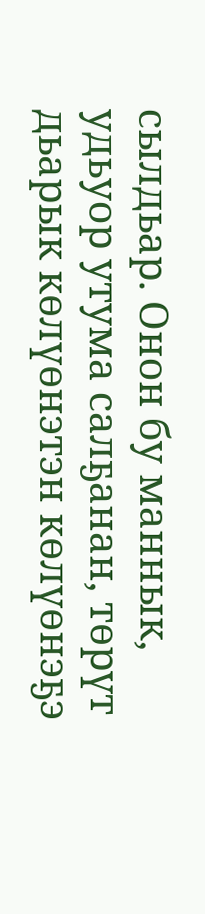сылдьар. Онон бу маннык, удьуор утума салҕанан, төрүт дьарык көлүөнэтэн көлүөнэҕэ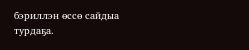бэриллэн өссө сайдыа турдаҕа.